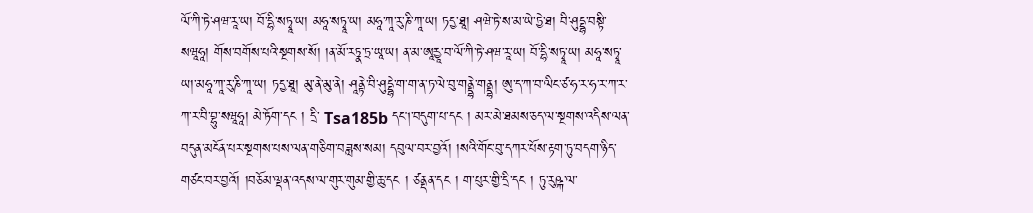ལོ་ཀི་ཏེ་ཤཝ་རཱ་ཡ། བོ་དྷི་སཏྭཱ་ཡ། མཧཱ་སཏྭཱ་ཡ། མཧཱ་ཀཱ་རུ་ཎི་ཀཱ་ཡ། ཏདྱ་ཐཱ། ཤཝེ་ཏེ་ས་མ་ཡེ་ཏྱེ་ཐ། བི་ཤུདྡྷ་བསྟི་སཝཱཧཱ། གོས་བགོས་པའི་སྔགས་སོ། །ན་མོ་རཏྣ་ཏྲ་ཡཱ་ཡ། ན་མ་ཨཱརྱཱ་བ་ལོ་ཀི་ཏེ་ཤཝ་རཱ་ཡ། བོ་དྷི་སཏྭཱ་ཡ། མཧཱ་སཏྭཱ་ཡ།་མཧཱ་ཀཱ་རུ་ཎི་ཀཱ་ཡ། ཏདྱ་ཐཱ། མུ་ནེ་མུ་ནེ། ཤཱནྟེ་བི་ཤུདྡྷེ་ག་ག་ན་ཏ་ལེ་བུ་གནྡྷེ་གནྡྷ། ཨུ་ད་ཀ་བ་ལིང་ཙ་ཧ་ར་ཧ་ར་ཀ་ར་ཀ་ར་བི་བྷུ་སཝཱཧཱ། མེ་ཏོག་དང ། དྲི་ Tsa185b དང།་བདུག་པ་དང ། མར་མེ་ཐམས་ཅད་ལ་སྔགས་འདིས་ལན་བདུན་མངོན་པར་སྔགས་པས་ལན་གཅིག་བཟླས་སམ། དབུལ་བར་བྱའོ། །སའི་གོང་བུ་དཀར་པོས་རྟག་ཏུ་བདག་ཉིད་གཙང་བར་བྱའོ། །བཅོམ་ལྡན་འདས་ལ་གུར་གུམ་གྱི་ཆུ་དང ། ཙནྡན་དང ། ག་པུར་གྱི་དྲི་དང ། ཏུ་རུཥྐ་ལ་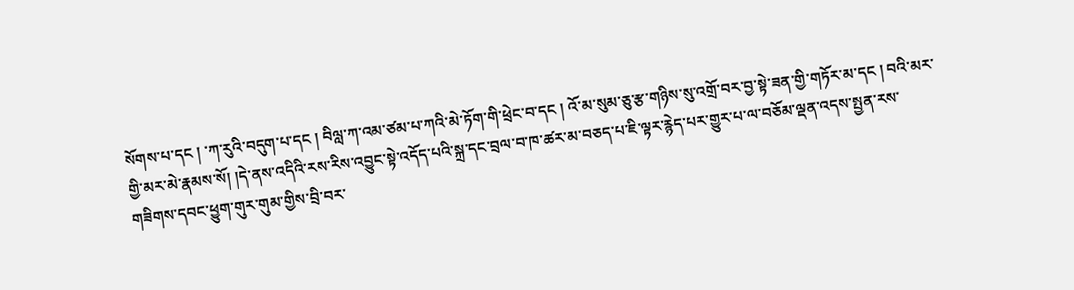སོགས་པ་དང ། ་ཀ་རུའི་བདུག་པ་དང ། བིལླ་ཀ་འམ་ཙམ་པ་ཀའི་མེ་ཏོག་གི་ཕྲེང་བ་དང ། འོ་མ་སུམ་ཅུ་རྩ་གཉིས་སུ་འགྲོ་བར་བྱ་སྟེ་ཟན་གྱི་གཏོར་མ་དང ། བའི་མར་གྱི་མར་མེ་རྣམས་སོ། །དེ་ནས་འདིའི་རས་རིས་འབྱུང་སྟེ་འདོད་པའི་སྐྲ་དང་བྲལ་བ་ཁ་ཚར་མ་བཅད་པ་ཇི་ལྟར་རྙེད་པར་གྱུར་པ་ལ་བཅོམ་ལྡན་འདས་སྤྱན་རས་གཟིགས་དབང་ཕྱུག་གུར་གུམ་གྱིས་བྲི་བར་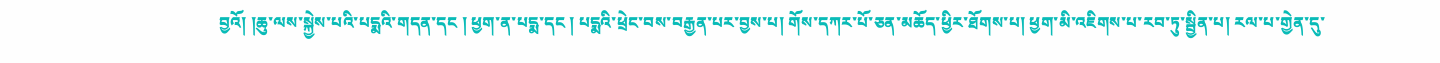བྱའོ། །ཆུ་ལས་སྐྱེས་པའི་པདྨའི་གདན་དང ། ཕྱག་ན་པདྨ་དང ། པདྨའི་ཕྲེང་བས་བརྒྱན་པར་བྱས་པ། གོས་དཀར་པོ་ཅན་མཆོད་ཕྱིར་ཐོགས་པ། ཕྱག་མི་འཇིགས་པ་རབ་ཏུ་སྦྱིན་པ། རལ་པ་གྱེན་དུ་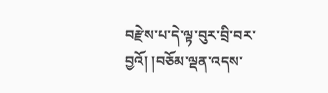བརྫེས་པ་དེ་ལྟ་བུར་བྲི་བར་བྱའོ། །བཅོམ་ལྡན་འདས་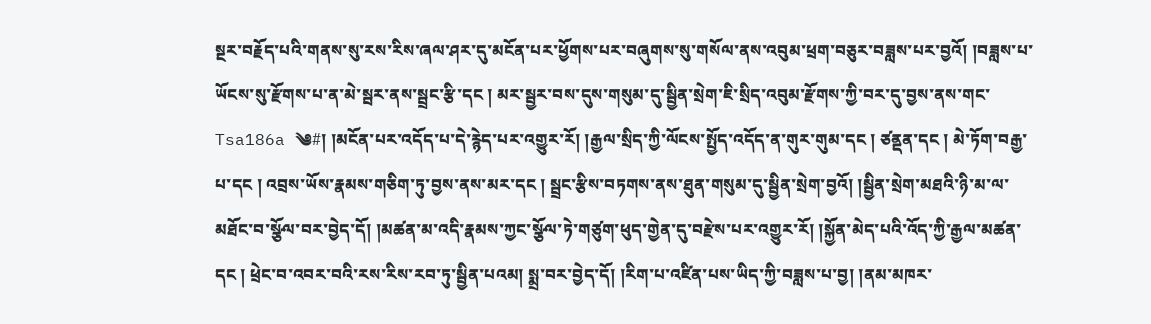སྔར་བརྗོད་པའི་གནས་སུ་རས་རིས་ཞལ་ཤར་དུ་མངོན་པར་ཕྱོགས་པར་བཞུགས་སུ་གསོལ་ནས་འབུམ་ཕྲག་བཅུར་བཟླས་པར་བྱའོ། །བཟླས་པ་ཡོངས་སུ་རྫོགས་པ་ན་མེ་སྦར་ནས་སྦྲང་རྩི་དང ། མར་སྦྱར་བས་དུས་གསུམ་དུ་སྦྱིན་སྲེག་ཇི་སྲིད་འབུམ་རྫོགས་ཀྱི་བར་དུ་བྱས་ནས་གང་ Tsa186a ༄#། །མངོན་པར་འདོད་པ་དེ་རྙེད་པར་འགྱུར་རོ། །རྒྱལ་སྲིད་ཀྱི་ལོངས་སྤྱོད་འདོད་ན་གུར་གུམ་དང ། ཙནྡན་དང ། མེ་ཏོག་བརྒྱ་པ་དང ། འབྲས་ཡོས་རྣམས་གཅིག་ཏུ་བྱས་ནས་མར་དང ། སྦྲང་རྩིས་བཏགས་ནས་ཐུན་གསུམ་དུ་སྦྱིན་སྲེག་བྱའོ། །སྦྱིན་སྲེག་མཐའི་ཉི་མ་ལ་མཐོང་བ་སྩོལ་བར་བྱེད་དོ། །མཚན་མ་འདི་རྣམས་ཀྱང་སྩོལ་ཏེ་གཙུག་ཕུད་གྱེན་དུ་བརྫེས་པར་འགྱུར་རོ། །སྐྱོན་མེད་པའི་འོད་ཀྱི་རྒྱལ་མཚན་དང ། ཕྲེང་བ་འབར་བའི་རས་རིས་རབ་ཏུ་སྦྱིན་པའམ། སྨྲ་བར་བྱེད་དོ། །རིག་པ་འཛིན་པས་ཡིད་ཀྱི་བཟླས་པ་བྱ། །ནམ་མཁར་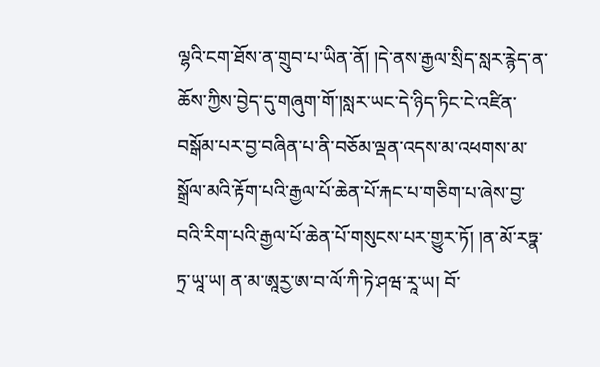ལྷའི་ངག་ཐོས་ན་གྲུབ་པ་ཡིན་ནོ། །དེ་ནས་རྒྱལ་སྲིད་སླར་རྙེད་ན་ཆོས་ཀྱིས་བྱེད་དུ་གཞུག་གོ་།སླར་ཡང་དེ་ཉིད་ཏིང་ངེ་འཛིན་བསྒོམ་པར་བྱ་བཞིན་པ་ནི་བཅོམ་ལྡན་འདས་མ་འཕགས་མ་སྒྲོལ་མའི་རྟོག་པའི་རྒྱལ་པོ་ཆེན་པོ་རྐང་པ་གཅིག་པ་ཞེས་བྱ་བའི་རིག་པའི་རྒྱལ་པོ་ཆེན་པོ་གསུངས་པར་གྱུར་ཏོ། །ན་མོ་རཏྣ་ཏྲ་ཡཱ་ཡ། ན་མ་ཨཱརྱ་ཨ་བ་ལོ་ཀི་ཏེ་ཤཝ་རཱ་ཡ། བོ་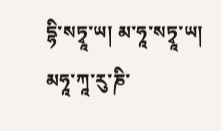དྷི་སཏྭཱ་ཡ། མ་ཧཱ་སཏྭཱ་ཡ། མཧཱ་ཀཱ་རུ་ཎི་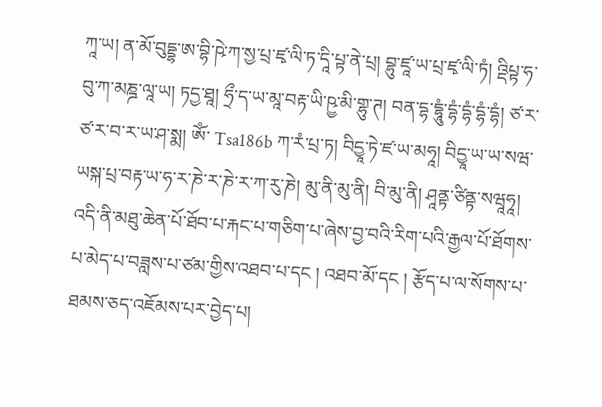ཀཱ་ཡ། ན་མོ་བུདྡྷ་ཨ་བྷི་ཥེ་ཀ་སྱ་པྲ་ཛྭ་ལི་ཏ་དཱི་པྟ་ནེ་པྲ། བྷུ་ཛཱ་ཡ་པྲ་ཛྭ་ལི་ཏཾ། འྡིཔྟ་ཧ་བུ་ཀ་མཎྜ་ལཱ་ཡ། ཏདྱ་ཐཱ། ཧྲྀ་ད་ཡ་མཱ་བརྟ་ཡི་ཥྱ་མི་གྷུ་ཊ། བན་དྷ་དྷཱུཾ་དྷཾ་དྷཾ་དྷཾ་དྷཾ། ཙ་ར་ཙ་ར་བ་ར་ཡ་ཤ་སྨ། ཨོཾ་ Tsa186b ཀ་རཾ་པྲ་ཏ། བིདྱཱ་ཏེ་ཛ་ཡ་མཧཱ། བིདྱཱ་ཡ་ཡ་སཝ་ཡསྐ་པྲ་བརྟ་ཡ་ཧ་ར་ཎེ་ར་ཎེ་ར་ཀ་རུ་ཎེ། མུ་ནི་མུ་ནི། བི་མུ་ནི། ཤཱནྟ་ཙིནྟ་སཝཱཧཱ། འདི་ནི་མཐུ་ཆེན་པོ་ཐོབ་པ་རྐང་པ་གཅིག་པ་ཞེས་བྱ་བའི་རིག་པའི་རྒྱལ་པོ་ཐོགས་པ་མེད་པ་བཟླས་པ་ཙམ་གྱིས་འཐབ་པ་དང ། འཐབ་མོ་དང ། རྩོད་པ་ལ་སོགས་པ་ཐམས་ཅད་འཇོམས་པར་བྱེད་པ།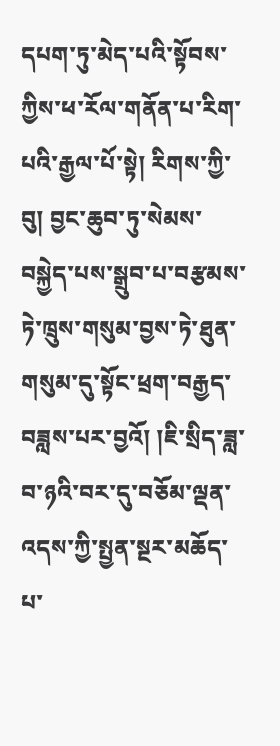དཔག་ཏུ་མེད་པའི་སྟོབས་ཀྱིས་ཕ་རོལ་གནོན་པ་རིག་པའི་རྒྱལ་པོ་སྟེ། རིགས་ཀྱི་བུ། བྱང་ཆུབ་ཏུ་སེམས་བསྐྱེད་པས་སྒྲུབ་པ་བརྩམས་ཏེ་ཁྲུས་གསུམ་བྱས་ཏེ་ཐུན་གསུམ་དུ་སྟོང་ཕྲག་བརྒྱད་བཟླས་པར་བྱའོ། །ཇི་སྲིད་ཟླ་བ་ཉའི་བར་དུ་བཅོམ་ལྡན་འདས་ཀྱི་སྤྱན་སྔར་མཆོད་པ་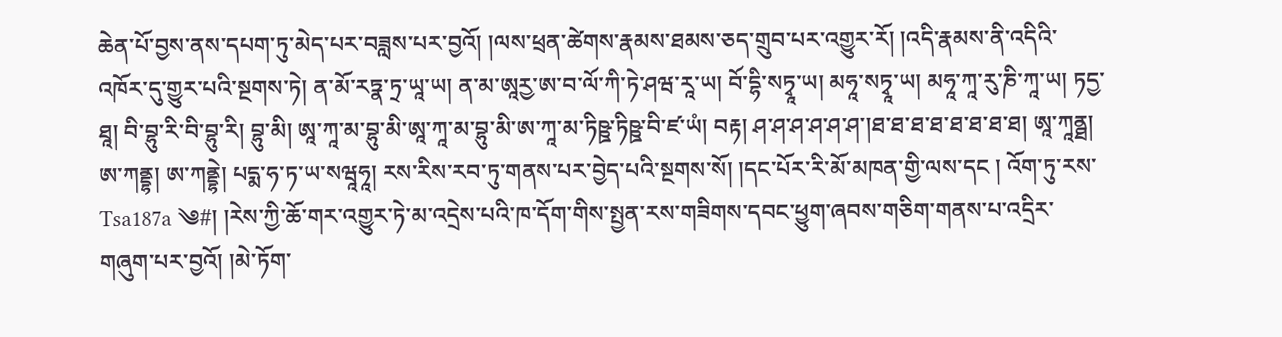ཆེན་པོ་བྱས་ནས་དཔག་ཏུ་མེད་པར་བཟླས་པར་བྱའོ། །ལས་ཕྲན་ཚེགས་རྣམས་ཐམས་ཅད་གྲུབ་པར་འགྱུར་རོ། །འདི་རྣམས་ནི་འདིའི་འཁོར་དུ་གྱུར་པའི་སྔགས་ཏེ། ན་མོ་རཏྣ་ཏྲ་ཡཱ་ཡ། ན་མ་ཨཱརྱ་ཨ་བ་ལོ་ཀི་ཏེ་ཤཝ་རཱ་ཡ། བོ་དྷི་སཏྭཱ་ཡ། མཧཱ་སཏྭཱ་ཡ། མཧཱ་ཀཱ་རུ་ཎི་ཀཱ་ཡ། ཏདྱ་ཐཱ། བི་བྷུ་རི་བི་བྷུ་རི། བྷུ་མི། ཨཱ་ཀཱ་མ་བྷུ་མི་ཨཱ་ཀཱ་མ་བྷུ་མི་ཨ་ཀཱ་མ་ཏིཥྛ་ཏིཥྛ་བི་ཛ་ཡཾ། བརྟ། ཤ་ཤ་ཤ་ཤ་ཤ་ཤ་།ཐ་ཐ་ཐ་ཐ་ཐ་ཐ་ཐ་ཐ། ཨཱ་ཀཱནྠ། ཨ་ཀནྡྷ། ཨ་ཀནྡྷེ། པདྨ་ཧ་ཏ་ཡ་སཝཱཧཱ། རས་རིས་རབ་ཏུ་གནས་པར་བྱེད་པའི་སྔགས་སོ། །དང་པོར་རི་མོ་མཁན་གྱི་ལས་དང ། འོག་ཏུ་རས་ Tsa187a ༄#། །རེས་ཀྱི་ཆོ་གར་འགྱུར་ཏེ་མ་འདྲེས་པའི་ཁ་དོག་གིས་སྤྱན་རས་གཟིགས་དབང་ཕྱུག་ཞབས་གཅིག་གནས་པ་འདྲིར་གཞུག་པར་བྱའོ། །མེ་ཏོག་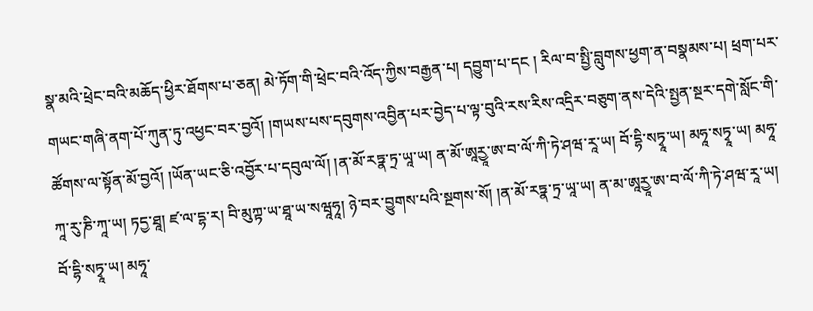སྣ་མའི་ཕྲེང་བའི་མཆོད་ཕྱིར་ཐོགས་པ་ཅན། མེ་ཏོག་གི་ཕྲེང་བའི་འོད་ཀྱིས་བརྒྱན་པ། དབྱུག་པ་དང ། རིལ་བ་སྤྱི་བླུགས་ཕྱག་ན་བསྣམས་པ། ཕྲག་པར་གཡང་གཞི་ནག་པོ་ཀུན་ཏུ་འཕྱང་བར་བྱའོ། །གཡས་པས་དབུགས་འབྱིན་པར་བྱེད་པ་ལྟ་བུའི་རས་རིས་འདྲིར་བཅུག་ནས་དེའི་སྤྱན་སྔར་དགེ་སློང་གི་ཚོགས་ལ་སྟོན་མོ་བྱའོ། །ཡོན་ཡང་ཅི་འབྱོར་པ་དབུལ་ལོ། །ན་མོ་རཏྣ་ཏྲ་ཡཱ་ཡ། ན་མོ་ཨཱརྱཱ་ཨ་བ་ལོ་ཀི་ཏེ་ཤཝ་རཱ་ཡ། བོ་དྷི་སཏྭཱ་ཡ། མཧཱ་སཏྭཱ་ཡ། མཧཱ་ཀཱ་རུ་ཎི་ཀཱ་ཡ། ཏདྱ་ཐཱ། ཛ་ལ་དྷ་ར། བི་མུཀྟ་ཡ་ཐཱ་ཡ་སཝཱཧཱ། ཉེ་བར་བྱུགས་པའི་སྔགས་སོ། །ན་མོ་རཏྣ་ཏྲ་ཡཱ་ཡ། ན་མ་ཨཱརྱཱ་ཨ་བ་ལོ་ཀི་ཏེ་ཤཝ་རཱ་ཡ། བོ་དྷི་སཏྭཱ་ཡ། མཧཱ་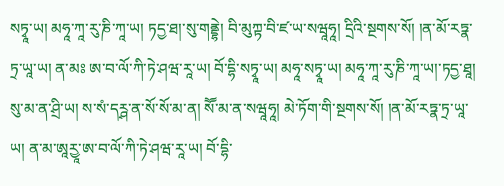སཏྭཱ་ཡ། མཧཱ་ཀཱ་རུ་ཎི་ཀཱ་ཡ། ཏདྱ་ཐ།་སུ་གནྡྷེ། བི་མུཀྟ་བི་ཛ་ཡ་སཝཱཧཱ། དྲིའི་སྔགས་སོ། །ན་མོ་རཏྣ་ཏྲ་ཡཱ་ཡ། ན་མཿ ཨ་བ་ལོ་ཀི་ཏེ་ཤཝ་རཱ་ཡ། བོ་དྷི་སཏྭཱ་ཡ། མཧཱ་སཏྭཱ་ཡ། མཧཱ་ཀཱ་རུ་ཎི་ཀཱ་ཡ།་ཏདྱ་ཐཱ། སུ་མ་ན་ཤྲི་ཡ། ས་སཾ་དཪྴ་ན་སོ་སོ་མ་ན། སཽ་མ་ན་སཝཱཧཱ། མེ་ཏོག་གི་སྔགས་སོ། །ན་མོ་རཏྣ་ཏྲ་ཡཱ་ཡ། ན་མ་ཨཱརྱཱ་ཨ་བ་ལོ་ཀི་ཏེ་ཤཝ་རཱ་ཡ། བོ་དྷི་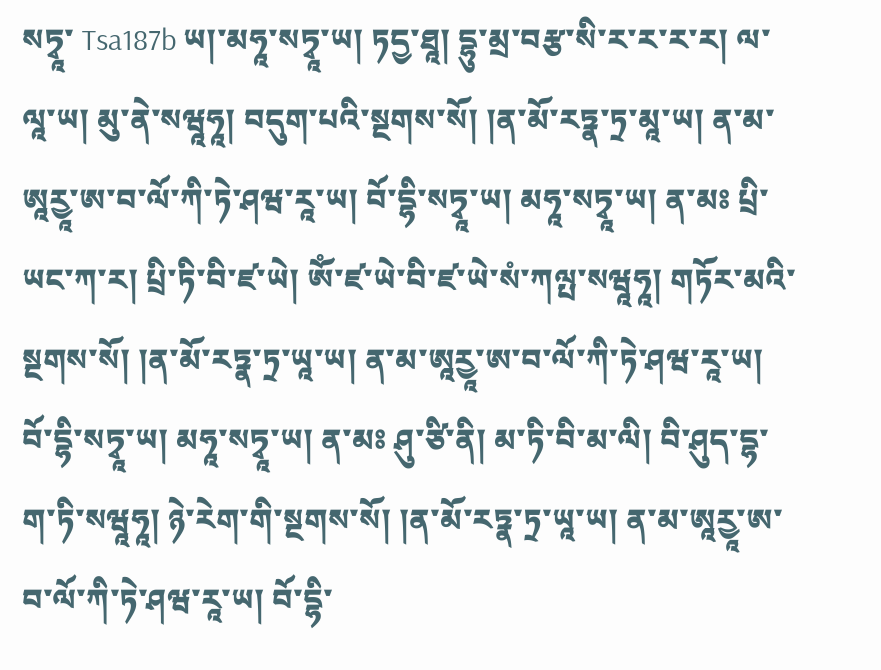སཏྭཱ་ Tsa187b ཡ།་མཧཱ་སཏྭཱ་ཡ། ཏདྱ་ཐཱ། དྷུ་མྲ་བརྩ་སི་ར་ར་ར་ར། ལ་ལཱ་ཡ། མུ་ནེ་སཝཱཧཱ། བདུག་པའི་སྔགས་སོ། །ན་མོ་རཏྣ་ཏྲ་མཱ་ཡ། ན་མ་ཨཱརྱཱ་ཨ་བ་ལོ་ཀི་ཏེ་ཤཝ་རཱ་ཡ། བོ་དྷི་སཏྭཱ་ཡ། མཧཱ་སཏྭཱ་ཡ། ན་མཿ པྲི་ཡང་ཀ་ར། པྲི་ཏི་བི་ཛ་ཡེ། ཨོཾ་ཛ་ཡེ་བི་ཛ་ཡེ་སཾ་ཀལྤ་སཝཱཧཱ། གཏོར་མའི་སྔགས་སོ། །ན་མོ་རཏྣ་ཏྲ་ཡཱ་ཡ། ན་མ་ཨཱརྱཱ་ཨ་བ་ལོ་ཀི་ཏེ་ཤཝ་རཱ་ཡ། བོ་དྷི་སཏྭཱ་ཡ། མཧཱ་སཏྭཱ་ཡ། ན་མཿ ཤུ་ཙི་ནི། མ་ཏི་བི་མ་ལི། བི་ཤུད་དྷ་ག་ཏི་སཝཱཧཱ། ཉེ་རེག་གི་སྔགས་སོ། །ན་མོ་རཏྣ་ཏྲ་ཡཱ་ཡ། ན་མ་ཨཱརྱཱ་ཨ་བ་ལོ་ཀི་ཏེ་ཤཝ་རཱ་ཡ། བོ་དྷི་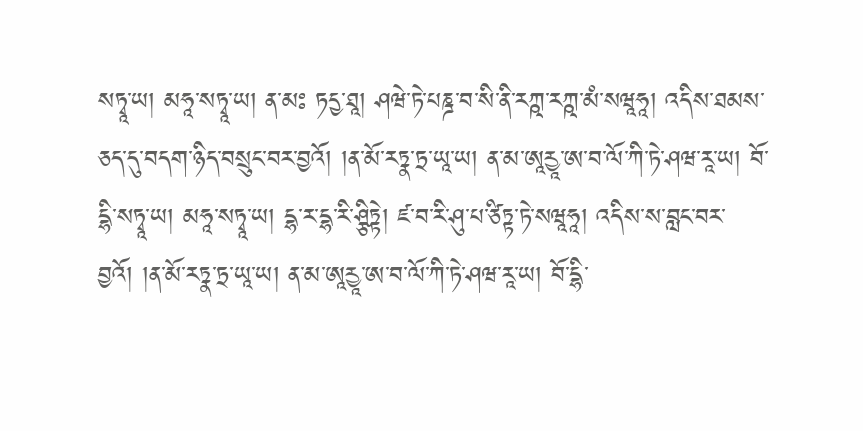སཏྭཱ་ཡ། མཧཱ་སཏྭཱ་ཡ། ན་མཿ ཏདྱ་ཐཱ། ཤཝེ་ཏེ་པཎྜ་བ་སི་ནི་རཀྵ་རཀྵ་མཾ་སཝཱཧཱ། འདིས་ཐམས་ཅད་དུ་བདག་ཉིད་བསྲུང་བར་བྱའོ། །ན་མོ་རཏྣ་ཏྲ་ཡཱ་ཡ། ན་མ་ཨཱརྱཱ་ཨ་བ་ལོ་ཀི་ཏེ་ཤཝ་རཱ་ཡ། བོ་དྷི་སཏྭཱ་ཡ། མཧཱ་སཏྭཱ་ཡ། དྷ་ར་དྷ་རི་ཤྩིཏྟེ། ཛ་བ་རི་ཤུ་པ་ཙིཏྟ་ཏེ་སཝཱཧཱ། འདིས་ས་བླང་བར་བྱའོ། །ན་མོ་རཏྣ་ཏྲ་ཡཱ་ཡ། ན་མ་ཨཱརྱཱ་ཨ་བ་ལོ་ཀི་ཏེ་ཤཝ་རཱ་ཡ། བོ་དྷི་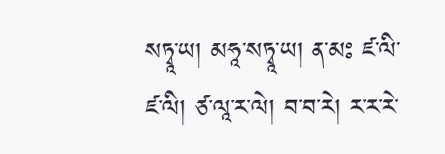སཏྭཱ་ཡ། མཧཱ་སཏྭཱ་ཡ། ན་མཿ ཛ་ལི་ཛ་ལི། ཙ་ལཱ་ར་ལེ། བ་བ་རེ། ར་ར་རེ་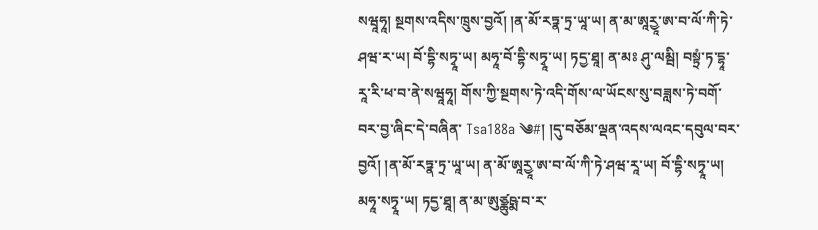སཝཱཧཱ། སྔགས་འདིས་ཁྲུས་བྱའོ། །ན་མོ་རཏྣ་ཏྲ་ཡཱ་ཡ། ན་མ་ཨཱརྱཱ་ཨ་བ་ལོ་ཀི་ཏེ་ཤཝ་ར་ཡ། བོ་དྷི་སཏྭཱ་ཡ། མཧཱ་བོ་དྷི་སཏྭཱ་ཡ། ཏདྱ་ཐཱ། ན་མཿ ཤུ་ལམྦི། བསྟྲཾ་ཏ་དྷཱ་རཱ་རི་ཕ་བ་ནེ་སཝཱཧཱ། གོས་ཀྱི་སྔགས་ཏེ་འདི་གོས་ལ་ཡོངས་སུ་བཟླས་ཏེ་བགོ་བར་བྱ་ཞིང་དེ་བཞིན་ Tsa188a ༄#། །དུ་བཅོམ་ལྡན་འདས་ལའང་དབུལ་བར་བྱའོ། །ན་མོ་རཏྣ་ཏྲ་ཡཱ་ཡ། ན་མོ་ཨཱརྱཱ་ཨ་བ་ལོ་ཀི་ཏེ་ཤཝ་རཱ་ཡ། བོ་དྷི་སཏྭཱ་ཡ། མཧཱ་སཏྭཱ་ཡ། ཏདྱ་ཐཱ། ན་མ་ཨུཙྪུཥྨ་བ་ར་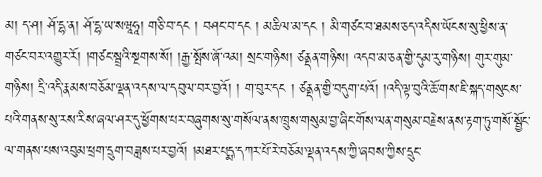མ། ད་ཤ། ཤོ་དྷ་ན། ཤོ་དྷ་ཡ་སཝཱཧཱ། གཅི་བ་དང ། བཤང་བ་དང ། མཆིལ་མ་དང ། མི་གཙང་བ་ཐམས་ཅད་འདིས་ཡོངས་སུ་ཕྱིས་ན་གཙང་བར་འགྱུར་རོ། །གཙང་སྦྲའི་སྔགས་སོ། །རྒྱ་སྤོས་ཞོ་འམ། སྲང་གཉིས། ཙནྡན་གཉིས། འདབ་མ་ཅན་གྱི་དུམ་རུ་གཉིས། གུར་གུམ་གཉིས། དྲི་འདི་རྣམས་བཅོམ་ལྡན་འདས་ལ་དབུལ་བར་བྱའོ། ། ག་བུར་དང ། ཙནྡན་གྱི་བདུག་པའོ། །འདི་ལྟ་བུའི་ཆོ་གས་ཇི་སྐད་གསུངས་པའི་གནས་སུ་རས་རིས་ཞལ་ཤར་དུ་ཕྱོགས་པར་བཞུགས་སུ་གསོལ་ནས་ཁྲུས་གསུམ་བྱ་ཞིང་གོས་ལན་གསུམ་བརྗེས་ནས་རྟག་ཏུ་གསོ་སྦྱོང་ལ་གནས་པས་འབུམ་ཕྲག་དྲུག་བཟླས་པར་བྱའོ། །མཐར་པདྨ་དཀར་པོ་རེ་བཅོམ་ལྡན་འདས་ཀྱི་ཞབས་ཀྱིས་དྲུང་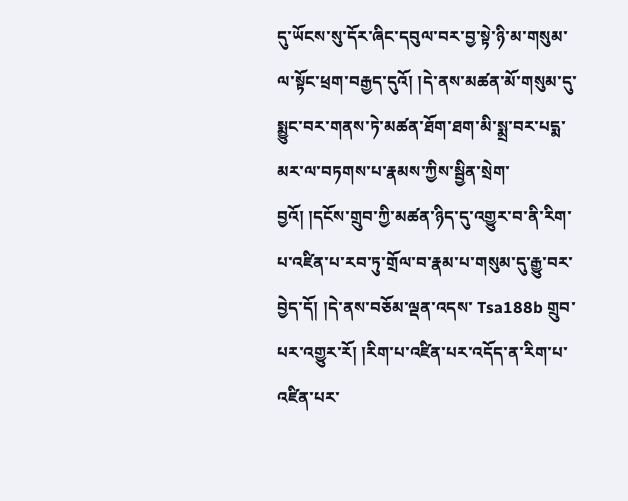དུ་ཡོངས་སུ་དོར་ཞིང་དབུལ་བར་བྱ་སྟེ་ཉི་མ་གསུམ་ལ་སྟོང་ཕྲག་བརྒྱད་དུའོ། །དེ་ནས་མཚན་མོ་གསུམ་དུ་སྨྱུང་བར་གནས་ཏེ་མཚན་ཐོག་ཐག་མི་སྨྲ་བར་པདྨ་མར་ལ་བཏགས་པ་རྣམས་ཀྱིས་སྦྱིན་སྲེག་བྱའོ། །དངོས་གྲུབ་ཀྱི་མཚན་ཉིད་དུ་འགྱུར་བ་ནི་རིག་པ་འཛིན་པ་རབ་ཏུ་གྲོལ་བ་རྣམ་པ་གསུམ་དུ་རྒྱུ་བར་བྱེད་དོ། །དེ་ནས་བཅོམ་ལྡན་འདས་ Tsa188b གྲུབ་པར་འགྱུར་རོ། །རིག་པ་འཛིན་པར་འདོད་ན་རིག་པ་འཛིན་པར་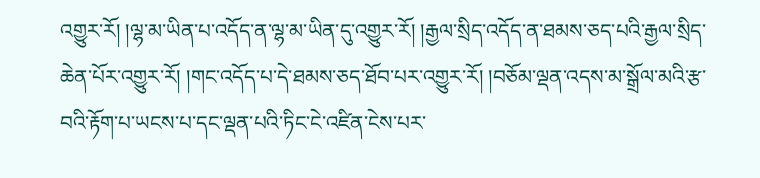འགྱུར་རོ། །ལྷ་མ་ཡིན་པ་འདོད་ན་ལྷ་མ་ཡིན་དུ་འགྱུར་རོ། །རྒྱལ་སྲིད་འདོད་ན་ཐམས་ཅད་པའི་རྒྱལ་སྲིད་ཆེན་པོར་འགྱུར་རོ། །གང་འདོད་པ་དེ་ཐམས་ཅད་ཐོབ་པར་འགྱུར་རོ། །བཅོམ་ལྡན་འདས་མ་སྒྲོལ་མའི་རྩ་བའི་རྟོག་པ་ཡངས་པ་དང་ལྡན་པའི་ཏིང་ངེ་འཛིན་ངེས་པར་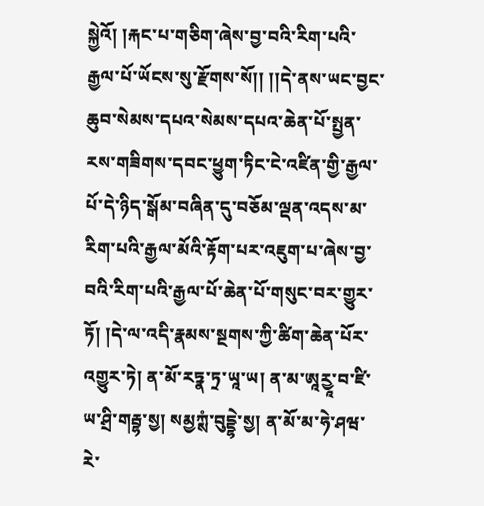སྐྱེའོ། །རྐང་པ་གཅིག་ཞེས་བྱ་བའི་རིག་པའི་རྒྱལ་པོ་ཡོངས་སུ་རྫོགས་སོ།། །།དེ་ནས་ཡང་བྱང་ཆུབ་སེམས་དཔའ་སེམས་དཔའ་ཆེན་པོ་སྤྱན་རས་གཟིགས་དབང་ཕྱུག་ཏིང་ངེ་འཛིན་གྱི་རྒྱལ་པོ་དེ་ཉིད་སྒོམ་བཞིན་དུ་བཅོམ་ལྡན་འདས་མ་རིག་པའི་རྒྱལ་མོའི་རྟོག་པར་འཇུག་པ་ཞེས་བྱ་བའི་རིག་པའི་རྒྱལ་པོ་ཆེན་པོ་གསུང་བར་གྱུར་ཏོ། །དེ་ལ་འདི་རྣམས་སྔགས་ཀྱི་ཚིག་ཆེན་པོར་འགྱུར་ཏེ། ན་མོ་རཏྣ་ཏྲ་ཡཱ་ཡ། ན་མ་ཨཱརྱཱ་བ་ཛི་ཡ་ཤྲི་གརྦྷ་སྱ། སམྱཀྶཾ་བུདྡྷེ་སྱ། ན་མོ་མ་ཧེ་ཤཝ་རེ་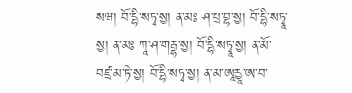སཝ། བོ་དྷི་སཏྭ་སྱ། ན་མཿ ཤ་པྲ་བྷ་སྱ། བོ་དྷི་སཏྭཱ་སྱ། ན་མཿ ཀཱ་ཤ་གརྦྷ་སྱ། བོ་དྷི་སཏྭཱ་སྱ། ན་མོ་བཛྲ་མ་ཏེ་སྱ། བོ་དྷི་སཏྭ་སྱ། ན་མ་ཨཱརྱཱ་ཨ་བ་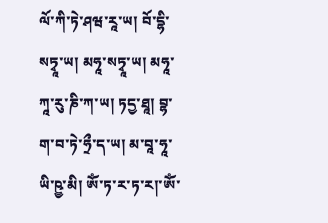ལོ་ཀི་ཏེ་ཤཝ་རཱ་ཡ། བོ་དྷི་སཏྭཱ་ཡ། མཧཱ་སཏྭཱ་ཡ། མཧཱ་ཀཱ་རུ་ཎི་ཀ་ཡ། ཏདྱ་ཐཱ། བྷ་ག་བ་ཏེ་ཧྲྀ་ད་ཡ། མ་བཱ་ཧཱ་ཡི་ཥྱ་མི། ཨོཾ་ཏ་ར་ཏ་ར།་ཨོཾ་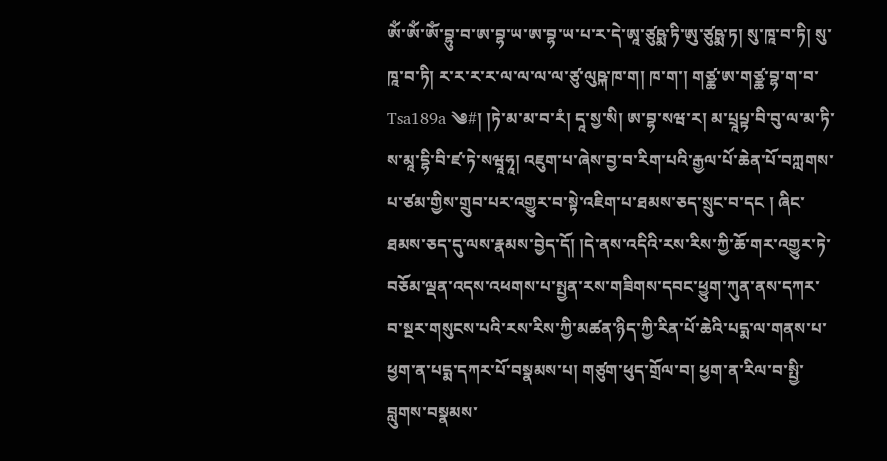ཨོཾ་ཨོཾ་ཨོཾ་བྷུ་བ་ཨ་བྷ་ཡ་ཨ་བྷ་ཡ་པ་ར་དེ་ཨཱ་ཙུཥྨ་ཏི་ཨུ་ཙུཥྨ་ཏ། སུ་ཁཱ་བ་ཏི། སུ་ཁཱ་བ་ཏི། ར་ར་ར་ར་ལ་ལ་ལ་ལ་ཙུ་ལུཥྐ་ཁ་ག། ཁ་ག་། གཙྪ་ཨ་གཙྪ་བྷ་ག་བ་ Tsa189a ༄#། །ཏེ་མ་མ་བ་རཾ། དཱ་སྱ་སི། ཨ་བྷ་སཝ་ར། མ་པྲཱཔྟ་བི་བུ་ལ་མ་ཏི་ས་མཱ་དྷི་བི་ཛ་ཏེ་སཝཱཧཱ། འཇུག་པ་ཞེས་བྱ་བ་རིག་པའི་རྒྱལ་པོ་ཆེན་པོ་བཀླགས་པ་ཙམ་གྱིས་གྲུབ་པར་འགྱུར་བ་སྟེ་འཇིག་པ་ཐམས་ཅད་སྲུང་བ་དང ། ཞིང་ཐམས་ཅད་དུ་ལས་རྣམས་བྱེད་དོ། །དེ་ནས་འདིའི་རས་རིས་ཀྱི་ཆོ་གར་འགྱུར་ཏེ་བཅོམ་ལྡན་འདས་འཕགས་པ་སྤྱན་རས་གཟིགས་དབང་ཕྱུག་ཀུན་ནས་དཀར་བ་སྔར་གསུངས་པའི་རས་རིས་ཀྱི་མཚན་ཉིད་ཀྱི་རིན་པོ་ཆེའི་པདྨ་ལ་གནས་པ་ཕྱག་ན་པདྨ་དཀར་པོ་བསྣམས་པ། གཙུག་ཕུད་གྲོལ་བ། ཕྱག་ན་རིལ་བ་སྤྱི་བླུགས་བསྣམས་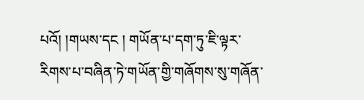པའོ། །གཡས་དང ། གཡོན་པ་དག་ཏུ་ཇི་ལྟར་རིགས་པ་བཞིན་ཏེ་གཡོན་གྱི་གཞོགས་སུ་གཞོན་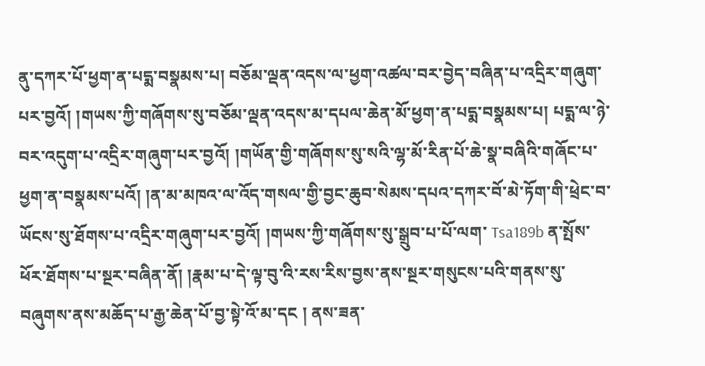ནུ་དཀར་པོ་ཕྱག་ན་པདྨ་བསྣམས་པ། བཅོམ་ལྡན་འདས་ལ་ཕྱག་འཚལ་བར་བྱེད་བཞིན་པ་འདྲིར་གཞུག་པར་བྱའོ། །གཡས་ཀྱི་གཞོགས་སུ་བཅོམ་ལྡན་འདས་མ་དཔལ་ཆེན་མོ་ཕྱག་ན་པདྨ་བསྣམས་པ། པདྨ་ལ་ཉེ་བར་འདུག་པ་འདྲིར་གཞུག་པར་བྱའོ། །གཡོན་གྱི་གཞོགས་སུ་སའི་ལྷ་མོ་རིན་པོ་ཆེ་སྣ་བཞིའི་གཞོང་པ་ཕྱག་ན་བསྣམས་པའོ། །ན་མ་མཁའ་ལ་འོད་གསལ་གྱི་བྱང་ཆུབ་སེམས་དཔའ་དཀར་བོ་མེ་ཏོག་གི་ཕྲེང་བ་ཡོངས་སུ་ཐོགས་པ་འདྲིར་གཞུག་པར་བྱའོ། །གཡས་ཀྱི་གཞོགས་སུ་སྒྲུབ་པ་པོ་ལག་ Tsa189b ན་སྤོས་ཕོར་ཐོགས་པ་སྔར་བཞིན་ནོ། །རྣམ་པ་དེ་ལྟ་བུ་འི་རས་རིས་བྱས་ནས་སྔར་གསུངས་པའི་གནས་སུ་བཞུགས་ནས་མཆོད་པ་རྒྱ་ཆེན་པོ་བྱ་སྟེ་འོ་མ་དང ། ནས་ཟན་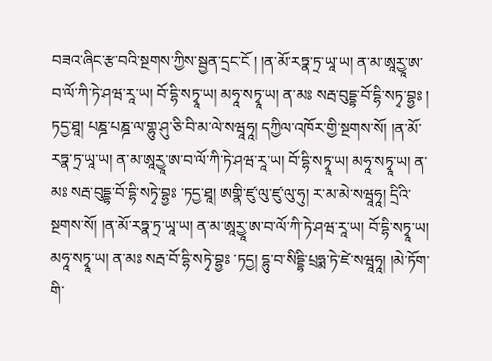བཟའ་ཞིང་རྩ་བའི་སྔགས་ཀྱིས་སྦྱན་དྲང་ངོ ། །ན་མོ་རཏྣ་ཏྲ་ཡཱ་ཡ། ན་མ་ཨཱརྱཱ་ཨ་བ་ལོ་ཀི་ཏེ་ཤཝ་རཱ་ཡ། བོ་དྷི་སཏྭཱ་ཡ། མཧཱ་སཏྭཱ་ཡ། ན་མཿ སརྦ་བུདྡྷ་བོ་དྷི་སཏྭ་བྷྱཿ ། ཏདྱ་ཐཱ། པཎྜ་པཎྜ་ལ་གྷུ་ཤུ་ཅི་བི་མ་ལེ་སཝཱཧཱ། དཀྱིལ་འཁོར་གྱི་སྔགས་སོ། །ན་མོ་རཏྣ་ཏྲ་ཡཱ་ཡ། ན་མ་ཨཱརྱཱ་ཨ་བ་ལོ་ཀི་ཏེ་ཤཝ་རཱ་ཡ། བོ་དྷི་སཏྭཱ་ཡ། མཧཱ་སཏྭཱ་ཡ། ན་མཿ སརྦ་བུདྡྷ་བོ་དྷི་སཏྭེ་བྷྱཿ ་ཏདྱ་ཐཱ། ཨགྣི་ཛུ་ལུ་ཛུ་ལུ་ཧུ། ར་མ་མེ་སཝཱཧཱ། དྲིའི་སྔགས་སོ། །ན་མོ་རཏྣ་ཏྲ་ཡཱ་ཡ། ན་མ་ཨཱརྱཱ་ཨ་བ་ལོ་ཀི་ཏེ་ཤཝ་རཱ་ཡ། བོ་དྷི་སཏྭཱ་ཡ། མཧཱ་སཏྭཱ་ཡ། ན་མཿ སརྦ་བོ་དྷི་སཏྭེ་བྷྱཿ ་ཏདྱ། དྷུ་བ་སིདྡྷི་པྲཧྨ་ཏེ་ཛེ་སཝཱཧཱ། །མེ་ཏོག་གི་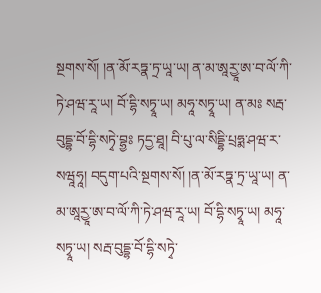སྔགས་སོ། །ན་མོ་རཏྣ་ཏྲ་ཡཱ་ཡ། ན་མ་ཨཱརྱཱ་ཨ་བ་ལོ་ཀི་ཏེ་ཤཝ་རཱ་ཡ། བོ་དྷི་སཏྭཱ་ཡ། མཧཱ་སཏྭཱ་ཡ། ན་མཿ སརྦ་བུདྡྷ་བོ་དྷི་སཏྭེ་བྷྱཿ ཏདྱ་ཐཱ། བི་པུ་ལ་སིདྡྷི་པྲཧྨ་ཤཝ་ར་སཝཱཧཱ། བདུག་པའི་སྔགས་སོ། །ན་མོ་རཏྣ་ཏྲ་ཡཱ་ཡ། ན་མ་ཨཱརྱཱ་ཨ་བ་ལོ་ཀི་ཏེ་ཤཝ་རཱ་ཡ། བོ་དྷི་སཏྭཱ་ཡ། མཧཱ་སཏྭཱ་ཡ། སརྦ་བུདྡྷ་བོ་དྷི་སཏྭེ་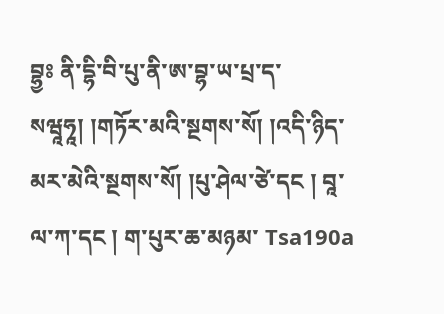བྷྱཿ ནི་དྷི་བི་པུ་ནི་ཨ་བྷ་ཡ་པྲ་ད་སཝཱཧཱ། །གཏོར་མའི་སྔགས་སོ། །འདི་ཉིད་མར་མེའི་སྔགས་སོ། །པུ་ཤེལ་ཙེ་དང ། བཱ་ལ་ཀ་དང ། ག་པུར་ཆ་མཉམ་ Tsa190a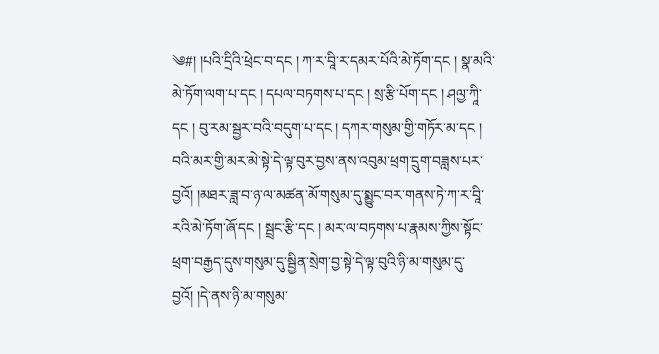༄#། །པའི་དྲིའི་ཕྲེང་བ་དང ། ཀ་ར་བཱི་ར་དམར་པོའི་མེ་ཏོག་དང ། སྣ་མའི་མེ་ཏོག་ལག་པ་དང ། དཔལ་བཏགས་པ་དང ། སྲ་རྩི་པོག་དང ། ཤལྱ་ཀཱི་དང ། བུ་རམ་སྦྱར་བའི་བདུག་པ་དང ། དཀར་གསུམ་གྱི་གཏོར་མ་དང ། བའི་མར་གྱི་མར་མེ་སྟེ་དེ་ལྟ་བུར་བྱས་ནས་འབུམ་ཕྲག་དྲུག་བཟླས་པར་བྱའོ། །མཐར་ཟླ་བ་ཉ་ལ་མཚན་མོ་གསུམ་དུ་སྨྱུང་བར་གནས་ཏེ་ཀ་ར་བཱི་རའི་མེ་ཏོག་ཞོ་དང ། སྦྲང་རྩི་དང ། མར་ལ་བཏགས་པ་རྣམས་ཀྱིས་སྟོང་ཕྲག་བརྒྱད་དུས་གསུམ་དུ་སྦྱིན་སྲེག་བྱ་སྟེ་དེ་ལྟ་བུའི་ཉི་མ་གསུམ་དུ་བྱའོ། །དེ་ནས་ཉི་མ་གསུམ་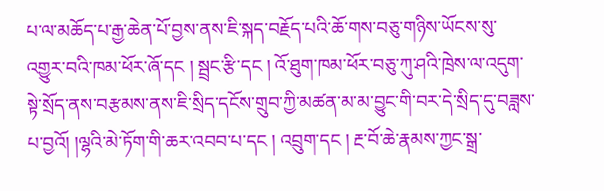པ་ལ་མཆོད་པ་རྒྱ་ཆེན་པོ་བྱས་ནས་ཇི་སྐད་བརྗོད་པའི་ཆོ་གས་བཅུ་གཉིས་ཡོངས་སུ་འགྱུར་བའི་ཁམ་ཕོར་ཞོ་དང ། སྦྲང་རྩི་དང ། འོ་ཐུག་ཁམ་ཕོར་བཅུ་ཀུ་ཤའི་ཁྲེས་ལ་འདུག་སྟེ་སྲོད་ནས་བརྩམས་ནས་ཇི་སྲིད་དངོས་གྲུབ་ཀྱི་མཚན་མ་མ་བྱུང་གི་བར་དེ་སྲིད་དུ་བཟླས་པ་བྱའོ། །ལྷའི་མེ་ཏོག་གི་ཆར་འབབ་པ་དང ། འབྲུག་དང ། རྔ་བོ་ཆེ་རྣམས་ཀྱང་སྒྲ་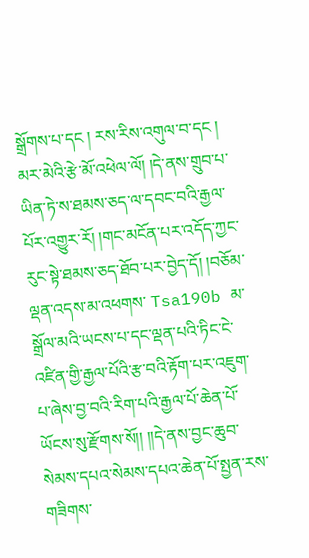སྒྲོགས་པ་དང ། རས་རིས་འགུལ་བ་དང ། མར་མེའི་རྩེ་མོ་འཕེལ་ལོ། །དེ་ནས་གྲུབ་པ་ཡིན་ཏེ་ས་ཐམས་ཅད་ལ་དབང་བའི་རྒྱལ་པོར་འགྱུར་རོ། །གང་མངོན་པར་འདོད་ཀྱང་རུང་སྟེ་ཐམས་ཅད་ཐོབ་པར་བྱེད་དོ། །བཅོམ་ལྡན་འདས་མ་འཕགས་ Tsa190b མ་སྒྲོལ་མའི་ཡངས་པ་དང་ལྡན་པའི་ཏིང་ངེ་འཛིན་གྱི་རྒྱལ་པོའི་རྩ་བའི་རྟོག་པར་འཇུག་པ་ཞེས་བྱ་བའི་རིག་པའི་རྒྱལ་པོ་ཆེན་པོ་ཡོངས་སུ་རྫོགས་སོ།། །།དེ་ནས་བྱང་ཆུབ་སེམས་དཔའ་སེམས་དཔའ་ཆེན་པོ་སྤྱན་རས་གཟིགས་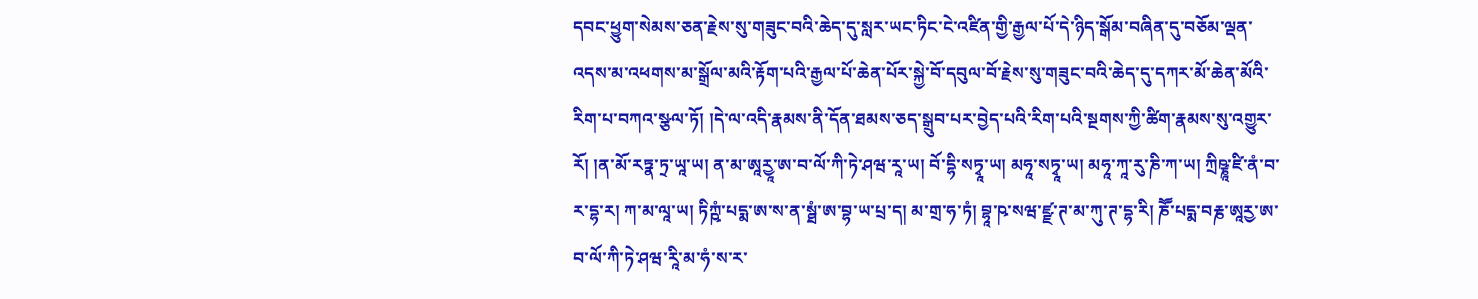དབང་ཕྱུག་སེམས་ཅན་རྗེས་སུ་གཟུང་བའི་ཆེད་དུ་སླར་ཡང་ཏིང་ངེ་འཛིན་གྱི་རྒྱལ་པོ་དེ་ཉིད་སྒོམ་བཞིན་དུ་བཅོམ་ལྡན་འདས་མ་འཕགས་མ་སྒྲོལ་མའི་རྟོག་པའི་རྒྱལ་པོ་ཆེན་པོར་སྐྱེ་བོ་དབུལ་བོ་རྗེས་སུ་གཟུང་བའི་ཆེད་དུ་དཀར་མོ་ཆེན་མོའི་རིག་པ་བཀའ་སྩལ་ཏོ། །དེ་ལ་འདི་རྣམས་ནི་དོན་ཐམས་ཅད་སྒྲུབ་པར་བྱེད་པའི་རིག་པའི་སྔགས་ཀྱི་ཚིག་རྣམས་སུ་འགྱུར་རོ། །ན་མོ་རཏྣ་ཏྲ་ཡཱ་ཡ། ན་མ་ཨཱརྱཱ་ཨ་བ་ལོ་ཀི་ཏེ་ཤཝ་རཱ་ཡ། བོ་དྷི་སཏྭཱ་ཡ། མཧཱ་སཏྭཱ་ཡ། མཧཱ་ཀཱ་རུ་ཎི་ཀ་ཡ། ཀྲིཥྞཱ་ཛི་ནཾ་བ་ར་དྷ་ར། ཀ་མ་ལཱ་ཡ། ཏིཀྵཾ་པདྨ་ཨ་ས་ན་སྠཾ་ཨ་བྷ་ཡ་པྲ་ད། མ་གྲ་ཧ་ཏཾ། བྷཱ་ཥ་སཝ་ཛྫ་ཊ་མ་ཀུ་ཊ་དྷ་རི། ཎཽ་པདྨ་བརྞ་ཨཱརྱ་ཨ་བ་ལོ་ཀི་ཏེ་ཤཝ་རཱི་མ་ཧཾ་ས་ར་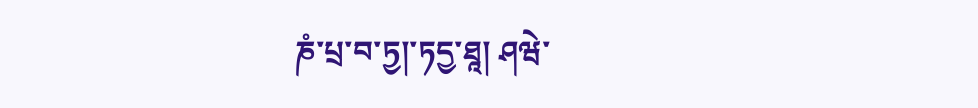ཎཾ་པྲ་བ་ཏྱ།་ཏདྱ་ཐཱ། ཤཝེ་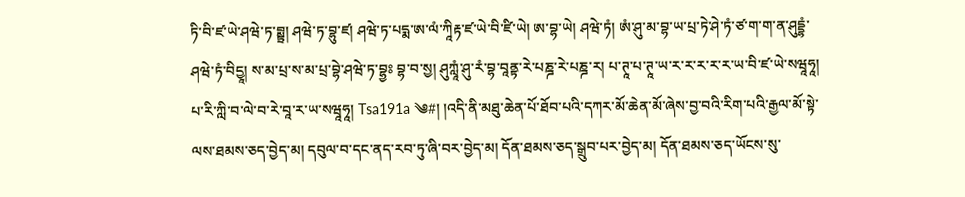ཏི་བི་ཛ་ཡེ་ཤཝེ་ཏ་བྶྟྲ། ཤཝེ་ཏ་བྷུ་ཛ། ཤཝེ་ཏ་པདྨ་ཨ་ལཾ་ཀཱིརྟ་ཛ་ཡེ་བི་ཛི་ཡེ། ཨ་བྷ་ཡེ། ཤཝེ་ཏཾ། ཨཾ་ཤུ་མ་བྷ་ཡ་པྲ་ཏེ་ཤེ་ཏཾ་ཙ་ག་ག་ན་ཤུདྡྷཾ་ཤཝེ་ཏཾ་བིདྱཱ། ས་མ་པྲ་ས་མ་པྲ་བྷེ་ཤཝེ་ཏ་བྷྱཿ བྷ་བ་སྱ། ཤུཀླཱཾ་ཤུ་རཾ་བྷ་བཱནྟ་རེ་པཎྜ་རེ་པཎྜ་ར། པ་ཊཱ་པ་ཊཱ་ཡ་ར་ར་ར་ར་ར་ཡ་བི་ཛ་ཡེ་སཝཱཧཱ། པ་རི་ཀླི་བ་ལེ་བ་རེ་བཱ་ར་ཡ་སཝཱཧཱ། Tsa191a ༄#། །འདི་ནི་མཐུ་ཆེན་པོ་ཐོབ་པའི་དཀར་མོ་ཆེན་མོ་ཞེས་བྱ་བའི་རིག་པའི་རྒྱལ་མོ་སྟེ་ལས་ཐམས་ཅད་བྱེད་མ། དབུལ་བ་དང་ནད་རབ་ཏུ་ཞི་བར་བྱེད་མ། དོན་ཐམས་ཅད་སྒྲུབ་པར་བྱེད་མ། དོན་ཐམས་ཅད་ཡོངས་སུ་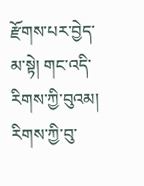རྫོགས་པར་བྱེད་མ་སྟེ། གང་འདི་རིགས་ཀྱི་བུའམ། རིགས་ཀྱི་བུ་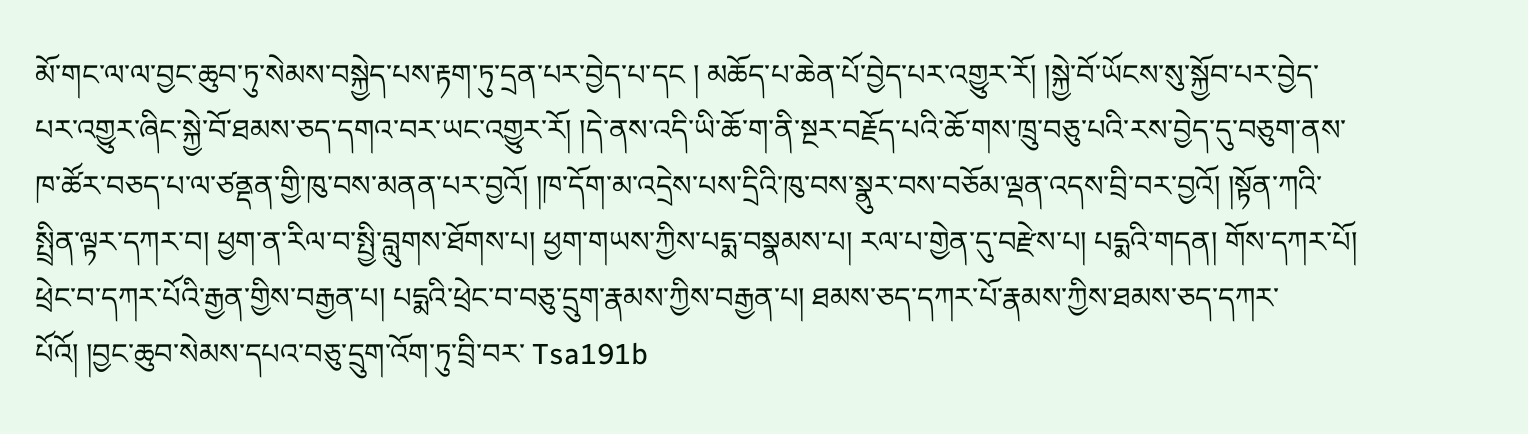མོ་གང་ལ་ལ་བྱང་ཆུབ་ཏུ་སེམས་བསྐྱེད་པས་རྟག་ཏུ་དྲན་པར་བྱེད་པ་དང ། མཆོད་པ་ཆེན་པོ་བྱེད་པར་འགྱུར་རོ། །སྐྱེ་བོ་ཡོངས་སུ་སྐྱོབ་པར་བྱེད་པར་འགྱུར་ཞིང་སྐྱེ་བོ་ཐམས་ཅད་དགའ་བར་ཡང་འགྱུར་རོ། །དེ་ནས་འདི་ཡི་ཆོ་ག་ནི་སྔར་བརྗོད་པའི་ཆོ་གས་ཁྲུ་བཅུ་པའི་རས་བྱེད་དུ་བཅུག་ནས་ཁ་ཚོར་བཅད་པ་ལ་ཙནྡན་གྱི་ཁུ་བས་མནན་པར་བྱའོ། །ཁ་དོག་མ་འདྲེས་པས་དྲིའི་ཁུ་བས་སྣུར་བས་བཅོམ་ལྡན་འདས་བྲི་བར་བྱའོ། །སྟོན་ཀའི་སྤྲིན་ལྟར་དཀར་བ། ཕྱག་ན་རིལ་བ་སྤྱི་བླུགས་ཐོགས་པ། ཕྱག་གཡས་ཀྱིས་པདྨ་བསྣམས་པ། རལ་པ་གྱེན་དུ་བརྫེས་པ། པདྨའི་གདན། གོས་དཀར་པོ། ཕྲེང་བ་དཀར་པོའི་རྒྱན་གྱིས་བརྒྱན་པ། པདྨའི་ཕྲེང་བ་བཅུ་དྲུག་རྣམས་ཀྱིས་བརྒྱན་པ། ཐམས་ཅད་དཀར་པོ་རྣམས་ཀྱིས་ཐམས་ཅད་དཀར་པོའོ། །བྱང་ཆུབ་སེམས་དཔའ་བཅུ་དྲུག་འོག་ཏུ་བྲི་བར་ Tsa191b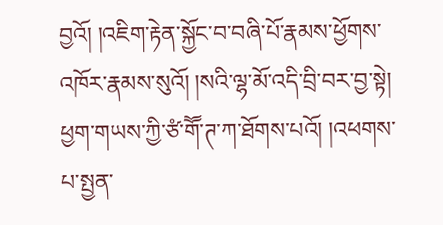བྱའོ། །འཇིག་རྟེན་སྐྱོང་བ་བཞི་པོ་རྣམས་ཕྱོགས་འཁོར་རྣམས་སུའོ། །སའི་ལྷ་མོ་འདི་བྲི་བར་བྱ་སྟེ། ཕྱག་གཡས་ཀྱི་ཙཾ་གཽ་ཊ་ཀ་ཐོགས་པའོ། །འཕགས་པ་སྤྱན་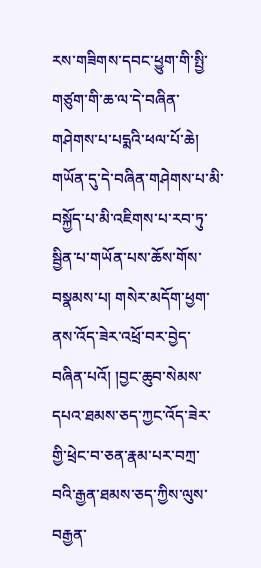རས་གཟིགས་དབང་ཕྱུག་གི་སྤྱི་གཙུག་གི་ཆ་ལ་དེ་བཞིན་གཤེགས་པ་པདྨའི་ཕལ་པོ་ཆེ། གཡོན་དུ་དེ་བཞིན་གཤེགས་པ་མི་བསྐྱོད་པ་མི་འཇིགས་པ་རབ་ཏུ་སྦྱིན་པ་གཡོན་པས་ཆོས་གོས་བསྣམས་པ། གསེར་མདོག་ཕྱག་ནས་འོད་ཟེར་འཕྲོ་བར་བྱེད་བཞིན་པའོ། །བྱང་ཆུབ་སེམས་དཔའ་ཐམས་ཅད་ཀྱང་འོད་ཟེར་གྱི་ཕྲེང་བ་ཅན་རྣམ་པར་བཀྲ་བའི་རྒྱན་ཐམས་ཅད་ཀྱིས་ལུས་བརྒྱན་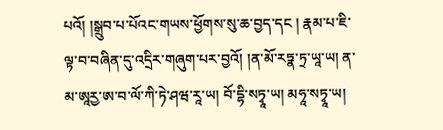པའོ། །སྒྲུབ་པ་པོའང་གཡས་ཕྱོགས་སུ་ཆ་བྱད་དང ། རྣམ་པ་ཇི་ལྟ་བ་བཞིན་དུ་འདྲིར་གཞུག་པར་བྱའོ། །ན་མོ་རཏྣ་ཏྲ་ཡཱ་ཡ། ན་མ་ཨཱརྱ་ཨ་བ་ལོ་ཀི་ཏེ་ཤཝ་རཱ་ཡ། བོ་དྷི་སཏྭཱ་ཡ། མཧཱ་སཏྭཱ་ཡ།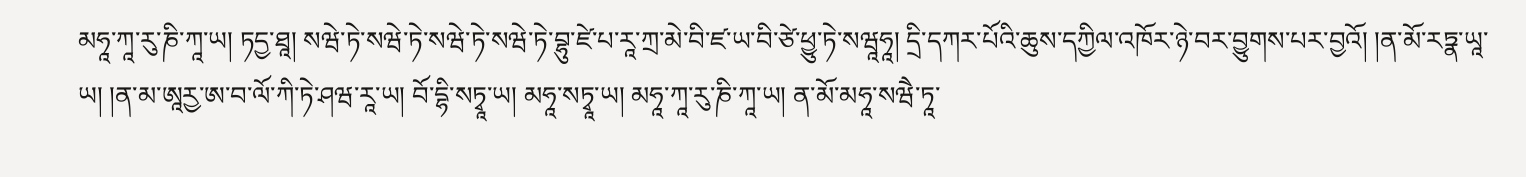མཧཱ་ཀཱ་རུ་ཎི་ཀཱ་ཡ། ཏདྱ་ཐཱ། སཝེ་ཏེ་སཝེ་ཏེ་སཝེ་ཏེ་སཝེ་ཏེ་བྷུ་ཛེ་པ་རཱ་ཀྲ་མེ་བི་ཛ་ཡ་བི་ཙེ་ཕྱུ་ཏེ་སཝཱཧཱ། དྲི་དཀར་པོའི་ཆུས་དཀྱིལ་འཁོར་ཉེ་བར་བྱུགས་པར་བྱའོ། །ན་མོ་རཏྣ་ཡཱ་ཡ། །ན་མ་ཨཱརྱ་ཨ་བ་ལོ་ཀི་ཏེ་ཤཝ་རཱ་ཡ། བོ་དྷི་སཏྭཱ་ཡ། མཧཱ་སཏྭཱ་ཡ། མཧཱ་ཀཱ་རུ་ཎི་ཀཱ་ཡ། ན་མོ་མཧཱ་སཝཻ་ཏཱ་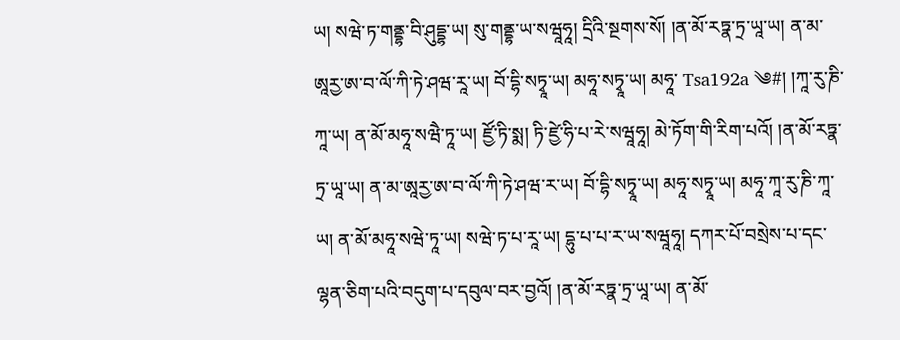ཡ། སཝེ་ཏ་གནྡྷ་བི་ཤུདྡྷ་ཡ། སུ་གནྡྷ་ཡ་སཝཱཧཱ། དྲིའི་སྔགས་སོ། །ན་མོ་རཏྣ་ཏྲ་ཡཱ་ཡ། ན་མ་ཨཱརྱ་ཨ་བ་ལོ་ཀི་ཏེ་ཤཝ་རཱ་ཡ། བོ་དྷི་སཏྭཱ་ཡ། མཧཱ་སཏྭཱ་ཡ། མཧཱ་ Tsa192a ༄#། །ཀཱ་རུ་ཎི་ཀཱ་ཡ། ན་མོ་མཧཱ་སཝཻ་ཏཱ་ཡ། ཛྱོ་ཏི་སྨ། ཏི་ཛྱེ་ཧི་པ་རེ་སཝཱཧཱ། མེ་ཏོག་གི་རིག་པའོ། །ན་མོ་རཏྣ་ཏྲ་ཡཱ་ཡ། ན་མ་ཨཱརྱ་ཨ་བ་ལོ་ཀི་ཏེ་ཤཝ་ར་ཡ། བོ་དྷི་སཏྭཱ་ཡ། མཧཱ་སཏྭཱ་ཡ། མཧཱ་ཀཱ་རུ་ཎི་ཀཱ་ཡ། ན་མོ་མཧཱ་སཝེ་ཏཱ་ཡ། སཝེ་ཏ་པ་རཱ་ཡ། དྷུ་པ་པ་ར་ཡ་སཝཱཧཱ། དཀར་པོ་བསྲེས་པ་དང་ལྷན་ཅིག་པའི་བདུག་པ་དབུལ་བར་བྱའོ། །ན་མོ་རཏྣ་ཏྲ་ཡཱ་ཡ། ན་མོ་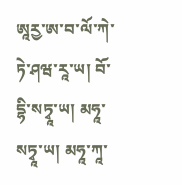ཨཱརྱ་ཨ་བ་ལོ་ཀེ་ཏེ་ཤཝ་རཱ་ཡ། བོ་དྷི་སཏྭཱ་ཡ། མཧཱ་སཏྭཱ་ཡ། མཧཱ་ཀཱ་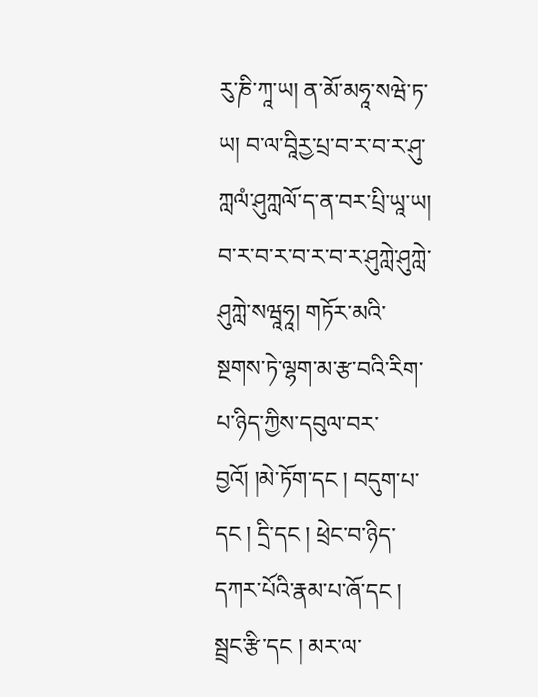རུ་ཎི་ཀཱ་ཡ། ན་མོ་མཧཱ་སཝེ་ཏ་ཡ། བ་ལ་བཱིརྱ་པྲ་བ་ར་བ་ར་ཤུ་ཀླལཾ་ཤུཀླལོ་ད་ན་བར་པྲི་ཡཱ་ཡ། བ་ར་བ་ར་བ་ར་བ་ར་ཤུཀླེ་ཤུཀླེ་ཤུཀླེ་སཝཱཧཱ། གཏོར་མའི་སྔགས་ཏེ་ལྷག་མ་རྩ་བའི་རིག་པ་ཉིད་ཀྱིས་དབུལ་བར་བྱའོ། །མེ་ཏོག་དང ། བདུག་པ་དང ། དྲི་དང ། ཕྲེང་བ་ཉིད་དཀར་པོའི་རྣམ་པ་ཞོ་དང ། སྦྲང་རྩི་དང ། མར་ལ་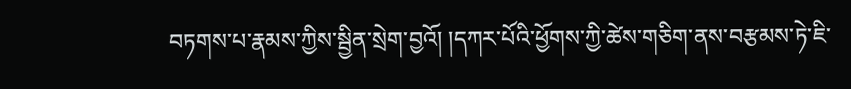བཏགས་པ་རྣམས་ཀྱིས་སྦྱིན་སྲེག་བྱའོ། །དཀར་པོའི་ཕྱོགས་ཀྱི་ཚེས་གཅིག་ནས་བརྩམས་ཏེ་ཇི་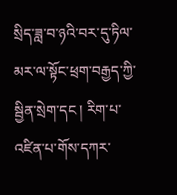སྲིད་ཟླ་བ་ཉའི་བར་དུ་ཏིལ་མར་ལ་སྟོང་ཕྲག་བརྒྱད་ཀྱི་སྦྱིན་སྲེག་དང ། རིག་པ་འཛིན་པ་གོས་དཀར་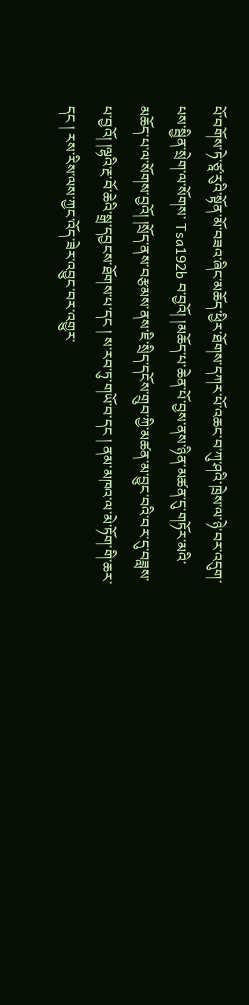པོ་བགོས་ཏེ་ཙཱ་རུའི་སྟོན་མོ་བཟའ་ཞིང་མཆོད་ཕྱིར་ཐོགས་དཀར་པོ་འཆང་བ་ཀུ་ཤའི་ཁྲེས་ལ་ཉེ་བར་འདུག་པས་སྦྱིན་སྲེག་ལ་སོགས་ Tsa192b བ་བྱའོ། །མཆོད་པ་ཆེན་པོ་བྱས་ནས་ཉིན་མཚན་དུ་གཏོར་མའི་མཆོད་པ་ལ་སོགས་བྱའོ། །སྲོད་ནས་བརྩམས་ནས་ཇི་སྲིད་དངོས་གྲུབ་ཀྱི་མཚན་མ་བྱུང་བའི་བར་དུ་བཟླས་པ་བྱའོ། །ལྷའི་རྔ་བོ་ཆེའི་སྒྲ་དབྱངས་ཐོགས་པ་དང ། ས་རབ་ཏུ་གཡོ་བ་དང ། ནམ་མཁའ་ལ་མེ་ཏོག་གི་ཆར་དང ། རས་རིས་ལས་ཀྱང་འོད་ཟེར་འབྱུང་བར་འགྱུར་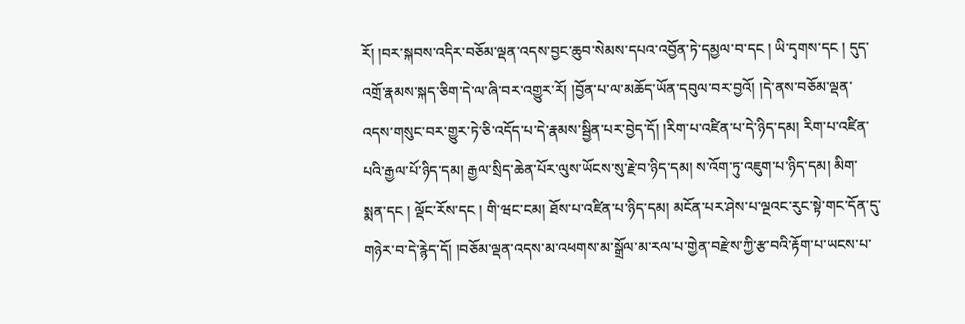རོ། །བར་སྐབས་འདིར་བཅོམ་ལྡན་འདས་བྱང་ཆུབ་སེམས་དཔའ་འབྱོན་ཏེ་དམྱལ་བ་དང ། ཡི་དྭགས་དང ། དུད་འགྲོ་རྣམས་སྐད་ཅིག་དེ་ལ་ཞི་བར་འགྱུར་རོ། །བྱོན་པ་ལ་མཆོད་ཡོན་དབུལ་བར་བྱའོ། །དེ་ནས་བཅོམ་ལྡན་འདས་གསུང་བར་གྱུར་ཏེ་ཅི་འདོད་པ་དེ་རྣམས་སྦྱིན་པར་བྱེད་དོ། །རིག་པ་འཛིན་པ་དེ་ཉིད་དམ། རིག་པ་འཛིན་པའི་རྒྱལ་པོ་ཉིད་དམ། རྒྱལ་སྲིད་ཆེན་པོར་ལུས་ཡོངས་སུ་རྗེ་བ་ཉིད་དམ། ས་འོག་ཏུ་འཇུག་པ་ཉིད་དམ། མིག་སྨན་དང ། ལྡོང་རོས་དང ། གི་ཝང་ངམ། ཐོས་པ་འཛིན་པ་ཉིད་དམ། མངོན་པར་ཤེས་པ་ལྔའང་རུང་སྟེ་གང་དོན་དུ་གཉེར་བ་དེ་རྙེད་དོ། །བཅོམ་ལྡན་འདས་མ་འཕགས་མ་སྒྲོལ་མ་རལ་པ་གྱེན་བརྫེས་ཀྱི་རྩ་བའི་རྟོག་པ་ཡངས་པ་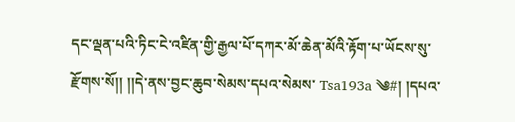དང་ལྡན་པའི་ཏིང་ངེ་འཛིན་གྱི་རྒྱལ་པོ་དཀར་མོ་ཆེན་མོའི་རྟོག་པ་ཡོངས་སུ་རྫོགས་སོ།། །།དེ་ནས་བྱང་ཆུབ་སེམས་དཔའ་སེམས་ Tsa193a ༄#། །དཔའ་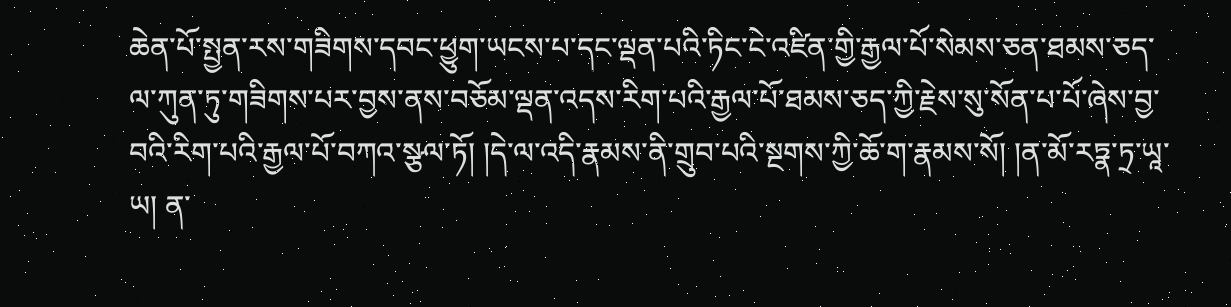ཆེན་པོ་སྤྱན་རས་གཟིགས་དབང་ཕྱུག་ཡངས་པ་དང་ལྡན་པའི་ཏིང་ངེ་འཛིན་གྱི་རྒྱལ་པོ་སེམས་ཅན་ཐམས་ཅད་ལ་ཀུན་ཏུ་གཟིགས་པར་བྱས་ནས་བཅོམ་ལྡན་འདས་རིག་པའི་རྒྱལ་པོ་ཐམས་ཅད་ཀྱི་རྗེས་སུ་སོན་པ་པོ་ཞེས་བྱ་བའི་རིག་པའི་རྒྱལ་པོ་བཀའ་སྩལ་ཏོ། །དེ་ལ་འདི་རྣམས་ནི་གྲུབ་པའི་སྔགས་ཀྱི་ཆོ་ག་རྣམས་སོ། །ན་མོ་རཏྣ་ཏྲ་ཡཱ་ཡ། ན་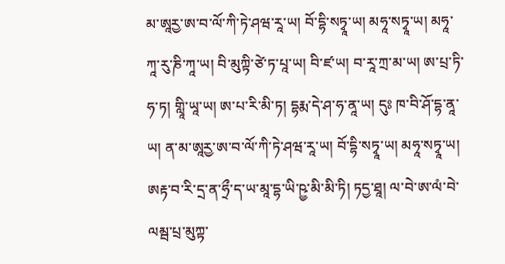མ་ཨཱརྱ་ཨ་བ་ལོ་ཀི་ཏེ་ཤཝ་རཱ་ཡ། བོ་དྷི་སཏྭཱ་ཡ། མཧཱ་སཏྭཱ་ཡ། མཧཱ་ཀཱ་རུ་ཎི་ཀཱ་ཡ། བི་མུཀྟི་ཙེ་ཏ་པཱ་ཡ། བི་ཛ་ཡ། བ་རཱ་ཀྲ་མ་ཡ། ཨ་པྲ་ཏི་ཧ་ཏ། གླཱི་ཡཱ་ཡ། ཨ་པ་རི་མི་ཏ། དྷརྨ་དེ་ཤ་ཧ་ནཱ་ཡ། དུཿ ཁ་བི་ཤོ་དྷ་ནཱ་ཡ། ན་མ་ཨཱརྱ་ཨ་བ་ལོ་ཀི་ཏེ་ཤཝ་རཱ་ཡ། བོ་དྷི་སཏྭཱ་ཡ། མཧཱ་སཏྭཱ་ཡ། ཨརྟ་བ་རི་དྲ་ན་ཧྲྀ་ད་ཡ་མཱ་དྷ་ཡི་ཥྱ་མི་མི་ཏི། ཏདྱ་ཐཱ། ལ་བེ་ཨ་ལཾ་བེ་ལམྦ་པྲ་མུཀྟ་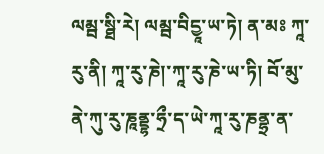ལམྦ་སྠི་རེ། ལམྦ་བིདྱཱ་ཡ་ཏེ། ན་མཿ ཀཱ་རུ་ནི། ཀཱ་རུ་ཎེ།་ཀཱ་རུ་ཎེ་ཡ་ཏི། བོ་མུ་ནེ་ཀུ་རུ་ཎཱནྡྷ་ཧྲྀ་ད་ཡེ་ཀཱ་རུ་ཎནྷྲ་ན་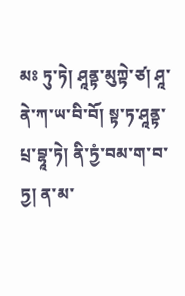མཿ ཏུ་ཏེ། ཤཱནྟ་མུཀྟེ་ཙ། ཤཱ་ནེ་ཀ་ཡ་བི་བོ། སྟ་ཏ་ཤཱནྟ་པྲ་བྷཱ་ཏེ། ནི་ཏྱཾ་བམ་ག་བ་ཏྱ། ན་མ་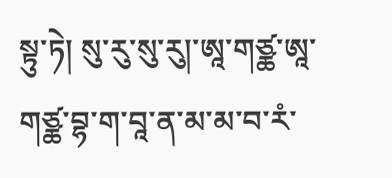སྟུ་ཏེ། སུ་རུ་སུ་རུ།་ཨཱ་གཙྪ་ཨཱ་གཙྪ་བྷ་ག་བཱ་ན་མ་མ་བ་རཾ་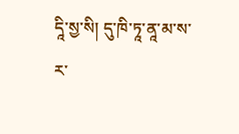དཱི་སྱ་སི། དུ་ཁི་ཏཱ་ནཱ་མ་ས་ར་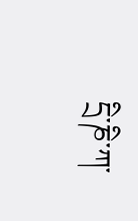དྲི་ཎི་ཀ་